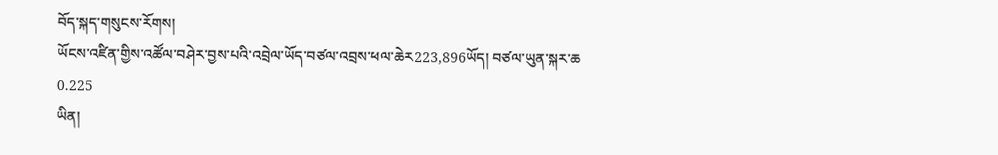བོད་སྐད་གསུངས་རོགས།
ཡོངས་འཛིན་གྱིས་འཚོལ་བཤེར་བྱས་པའི་འབྲེལ་ཡོད་བཙལ་འབྲས་ཕལ་ཆེར223,896ཡོད། བཙལ་ཡུན་སྐར་ཆ 0.225
ཡིན།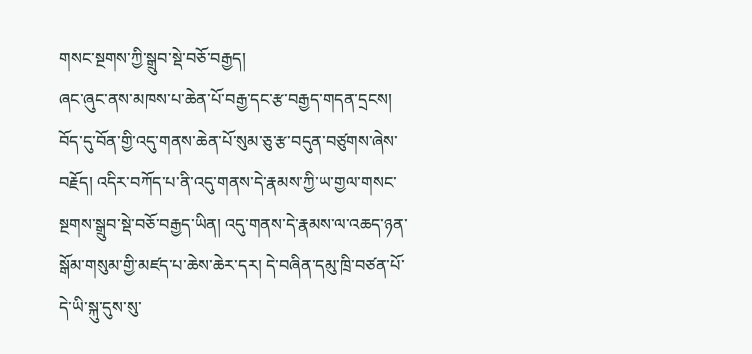གསང་སྔགས་ཀྱི་སྒྲུབ་སྡེ་བཅོ་བརྒྱད།
ཞང་ཞུང་ནས་མཁས་པ་ཆེན་པོ་བརྒྱ་དང་རྩ་བརྒྱད་གདན་དྲངས། བོད་དུ་བོན་གྱི་འདུ་གནས་ཆེན་པོ་སུམ་ཅུ་རྩ་བདུན་བཙུགས་ཞེས་བརྗོད། འདིར་བཀོད་པ་ནི་འདུ་གནས་དེ་རྣམས་ཀྱི་ཡ་གྱལ་གསང་སྔགས་སྒྲུབ་སྡེ་བཅོ་བརྒྱད་ཡིན། འདུ་གནས་དེ་རྣམས་ལ་འཆད་ཉན་སྒོམ་གསུམ་གྱི་མཛད་པ་ཆེས་ཆེར་དར། དེ་བཞིན་དམུ་ཁྲི་བཙན་པོ་དེ་ཡི་སྐུ་དུས་སུ་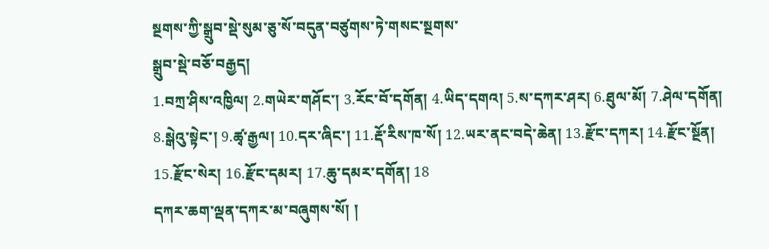སྔགས་ཀྱི་སྒྲུབ་སྡེ་སུམ་ཅུ་སོ་བདུན་བཙུགས་ཏེ་གསང་སྔགས་
སྒྲུབ་སྡེ་བཅོ་བརྒྱད།
1.བཀྲ་ཤིས་འཁྱིལ། 2.གཡེར་གཤོང་། 3.རོང་བོ་དགོན། 4.ཡིད་དགའ། 5.ས་དཀར་ཤར། 6.ཐུལ་མོ། 7.ཤེལ་དགོན། 8.སྒེའུ་སྟེང་། 9.ཚྭ་རྒྱལ། 10.དར་ཞིང་། 11.རྡོ་རིས་ཁ་སོ། 12.ཡར་ནང་བདེ་ཆེན། 13.རྫོང་དཀར། 14.རྫོང་སྔོན། 15.རྫོང་སེར། 16.རྫོང་དམར། 17.ཆུ་དམར་དགོན། 18
དཀར་ཆག་ལྡན་དཀར་མ་བཞུགས་སོ། །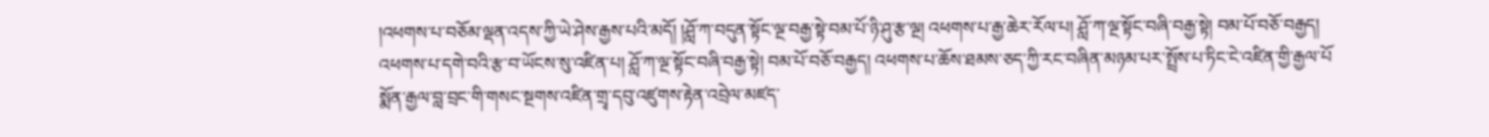།འཕགས་པ་བཅོམ་ལྡན་འདས་ཀྱི་ཡེ་ཤེས་རྒྱས་པའི་མདོ། །ཤློ་ཀ་བདུན་སྟོང་ལྔ་བརྒྱ་སྟེ་བམ་པོ་ཉི་ཤུ་རྩ་ལྔ། འཕགས་པ་རྒྱ་ཆེར་རོལ་པ། ཤློ་ཀ་ལྔ་སྟོང་བཞི་བརྒྱ་སྟེ། བམ་པོ་བཅོ་བརྒྱད། འཕགས་པ་དགེ་བའི་རྩ་བ་ཡོངས་སུ་འཛིན་པ། ཤློ་ཀ་ལྔ་སྟོང་བཞི་བརྒྱ་སྟེ། བམ་པོ་བཅོ་བརྒྱད། འཕགས་པ་ཆོས་ཐམས་ཅད་ཀྱི་རང་བཞིན་མཉམ་པར་སྤྲོས་པ་ཏིང་ངེ་འཛིན་གྱི་རྒྱལ་པོ
སྨོན་རྒྱལ་བླ་བྲང་གི་གསང་སྔགས་འཛིན་གྲྭ་དབུ་འཛུགས་རྟེན་འབྲེལ་མཛད་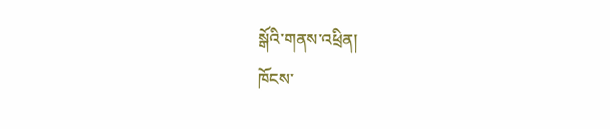སྒོའི་གནས་འཕྲིན།
ཁོངས་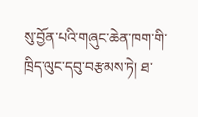སུ་བྱོན་པའི་གཞུང་ཆེན་ཁག་གི་ཁྲིད་ལུང་དབུ་བརྩམས་ཏེ། ཐ་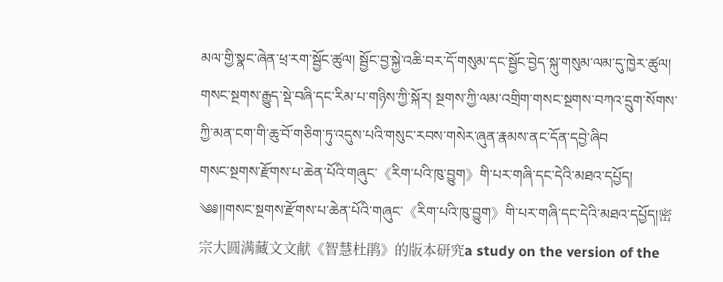མལ་གྱི་སྣང་ཞེན་ཕྲ་རག་སྦྱོང་ཚུལ། སྦྱོང་བྱ་སྐྱེ་འཆི་བར་དོ་གསུམ་དང་སྦྱོང་བྱེད་སྐུ་གསུམ་ལམ་དུ་ཁྱེར་ཚུལ། གསང་སྔགས་རྒྱུད་སྡེ་བཞི་དང་རིམ་པ་གཉིས་ཀྱི་སྐོར། སྔགས་ཀྱི་ལམ་འགྲིག་གསང་སྔགས་བཀའ་དྲུག་སོགས་ཀྱི་མན་ངག་གི་ཆུ་བོ་གཅིག་ཏུ་འདུས་པའི་གསུང་རབས་གསེར་ཞུན་རྣམས་ནང་དོན་དབྱེ་ཞིབ
གསང་སྔགས་རྫོགས་པ་ཆེན་པོའི་གཞུང་《རིག་པའི་ཁུ་བྱུག》གི་པར་གཞི་དང་དེའི་མཐའ་དཔྱོད།
༄༅།།གསང་སྔགས་རྫོགས་པ་ཆེན་པོའི་གཞུང་《རིག་པའི་ཁུ་བྱུག》གི་པར་གཞི་དང་དེའི་མཐའ་དཔྱོད།密宗大圆满藏文文献《智慧杜鹃》的版本研究a study on the version of the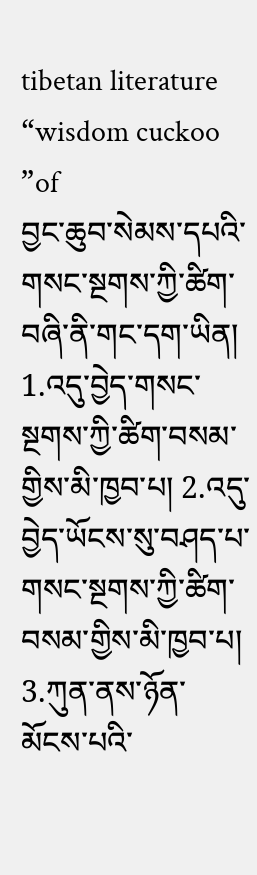tibetan literature “wisdom cuckoo ”of
བྱང་ཆུབ་སེམས་དཔའི་གསང་སྔགས་ཀྱི་ཚིག་བཞི་ནི་གང་དག་ཡིན།
1.འདུ་བྱེད་གསང་སྔགས་ཀྱི་ཚིག་བསམ་གྱིས་མི་ཁྱབ་པ། 2.འདུ་བྱེད་ཡོངས་སུ་བཤད་པ་གསང་སྔགས་ཀྱི་ཚིག་བསམ་གྱིས་མི་ཁྱབ་པ། 3.ཀུན་ནས་ཉོན་མོངས་པའི་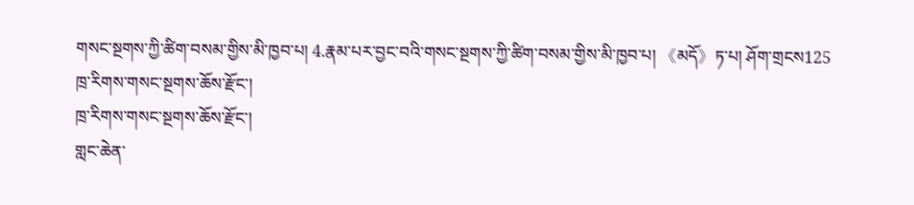གསང་སྔགས་ཀྱི་ཚིག་བསམ་གྱིས་མི་ཁྱབ་པ། 4.རྣམ་པར་བྱང་བའི་གསང་སྔགས་ཀྱི་ཚིག་བསམ་གྱིས་མི་ཁྱབ་པ། 《མདོ》ཏ་པ། ཤོག་གྲངས125
ཁྲ་རིགས་གསང་སྔགས་ཆོས་རྫོང་།
ཁྲ་རིགས་གསང་སྔགས་ཆོས་རྫོང་།
གླང་ཆེན་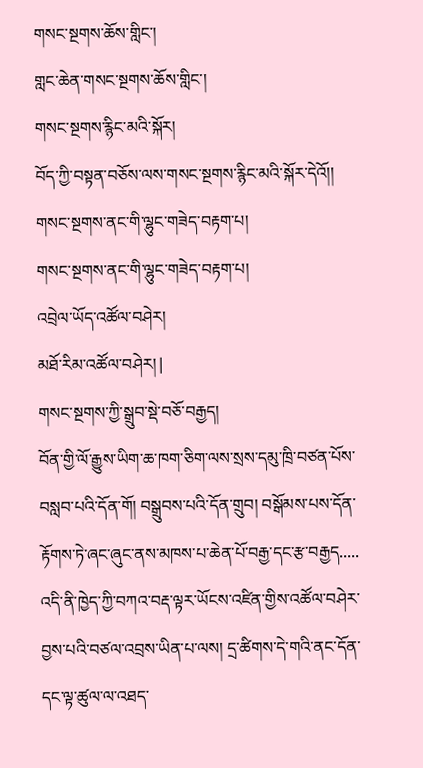གསང་སྔགས་ཆོས་གླིང་།
གླང་ཆེན་གསང་སྔགས་ཆོས་གླིང་།
གསང་སྔགས་རྙིང་མའི་སྐོར།
བོད་ཀྱི་བསྟན་བཅོས་ལས་གསང་སྔགས་རྙིང་མའི་སྐོར་དེའོ།།
གསང་སྔགས་ནང་གི་ལྷུང་གཟེད་བརྟག་པ།
གསང་སྔགས་ནང་གི་ལྷུང་གཟེད་བརྟག་པ།
འབྲེལ་ཡོད་འཚོལ་བཤེར།
མཐོ་རིམ་འཚོལ་བཤེར། |
གསང་སྔགས་ཀྱི་སྒྲུབ་སྡེ་བཅོ་བརྒྱད།
བོན་གྱི་ལོ་རྒྱུས་ཡིག་ཆ་ཁག་ཅིག་ལས་སྲས་དམུ་ཁྲི་བཙན་པོས་བསླབ་པའི་དོན་གོ། བསྒྲུབས་པའི་དོན་གྲུབ། བསྒོམས་པས་དོན་རྟོགས་ཏེ་ཞང་ཞུང་ནས་མཁས་པ་ཆེན་པོ་བརྒྱ་དང་རྩ་བརྒྱད.....
འདི་ནི་ཁྱེད་ཀྱི་བཀའ་བརྡ་ལྟར་ཡོངས་འཛིན་གྱིས་འཚོལ་བཤེར་བྱས་པའི་བཙལ་འབྲས་ཡིན་པ་ལས། དྲ་ཚིགས་དེ་གའི་ནང་དོན་དང་ལྟ་ཚུལ་ལ་འཐད་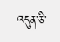འདུན་ཅི་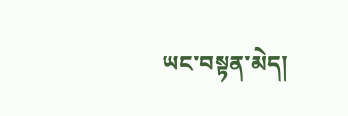ཡང་བསྟན་མེད།